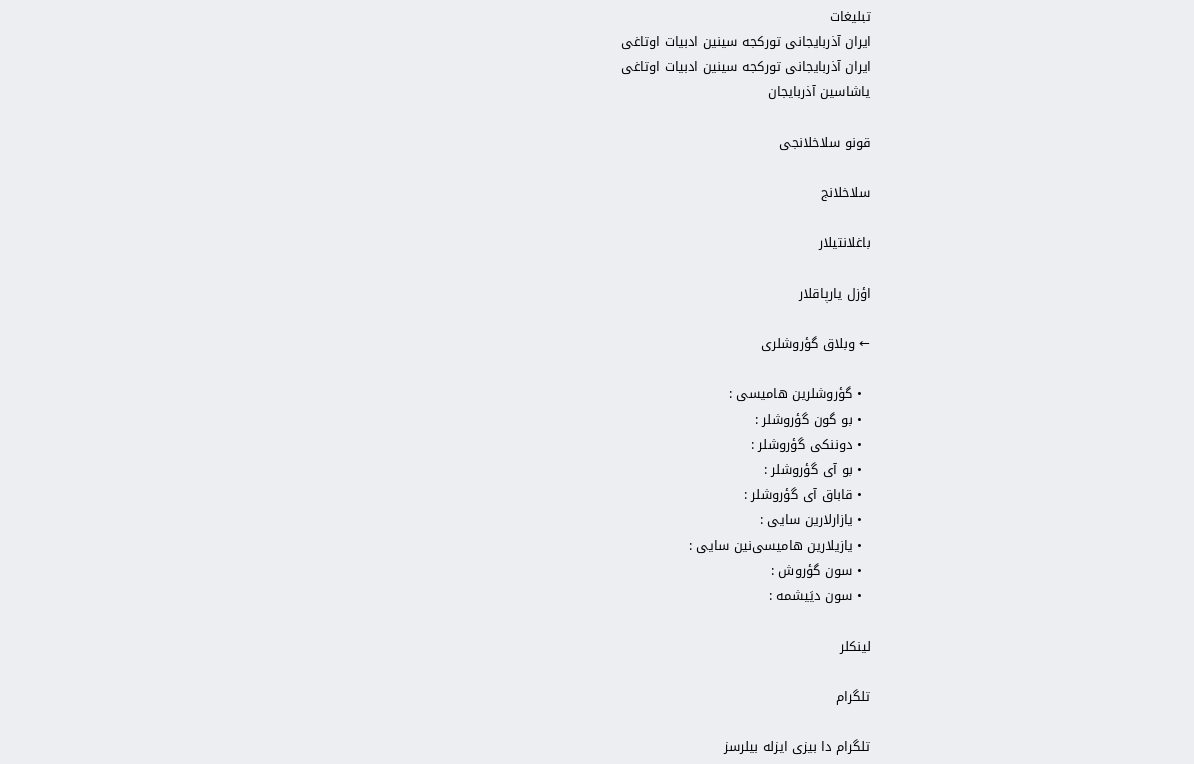تبلیغات
ایران آذربایجانی تورکجه سینین ادبیات اوتاغی
ایران آذربایجانی تورکجه سینین ادبیات اوتاغی
یاشاسین آذربایجان

قونو سلاخلانجی

سلاخلانج

باغلانتیلار

اؤزل یارپاقلار‌

← وبلاق گؤروشلری

  • گؤروشلرین هامیسی :
  • بو گون گؤروشلر :
  • دوننکی گؤروشلر :
  • بو آی گؤروشلر :
  • قاباق آی گؤرو‌شلر :
  • یازارلارین سایی :
  • یازیلارین هامیسی‌نین سایی :
  • سون گؤروش :
  • سون دیَیشمه :

لینکلر‌

تلگرام

تلگرام دا بیزی ایزله بیلرسز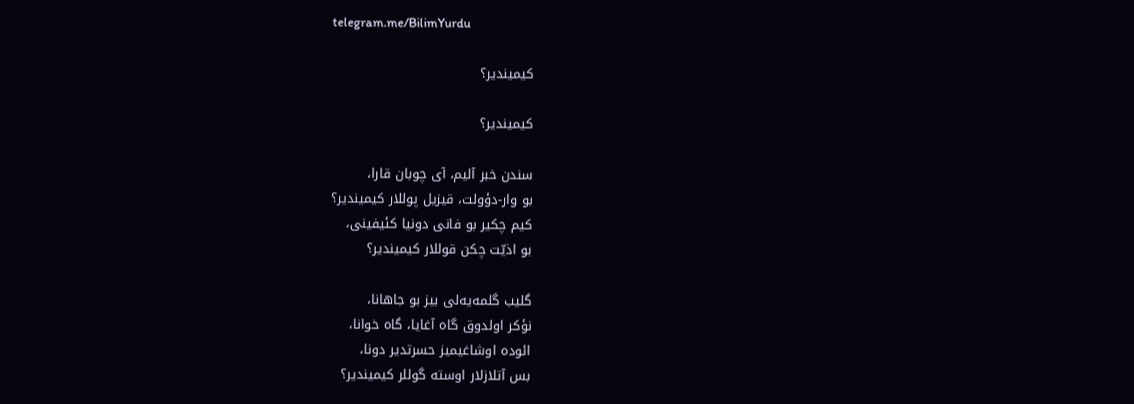telegram.me/BilimYurdu

کیمیندیر؟

کیمیندیر؟

سندن خبر آلیم، آی چوبان قارا،
بو وار-دؤولت، قیزیل پوللار کیمیندیر؟
کیم چکیر بو فانی دونیا کئیفینی،
بو اذیّت چکن قوللار کیمیندیر؟

گلیب گلمه‌یه‌لی بیز بو جاهانا،
نؤکر اولدوق گاه آغایا، گاه خوانا،
ائوده اوشاغیمیز حسرتدیر دونا،
بس آتلازلار اوسته گوللر کیمیندیر؟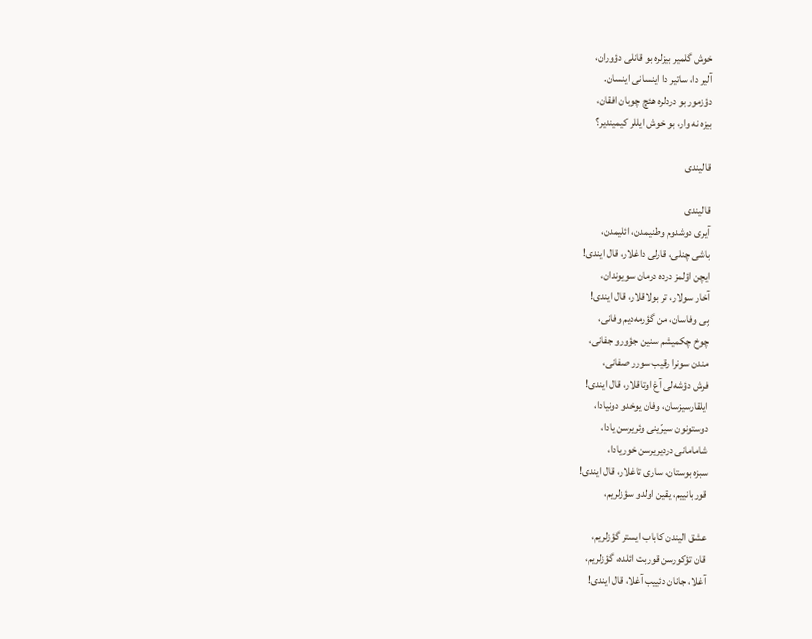خوش گلمیر بیزلره بو قانلی دؤوران،
آلیر دا، ساتیر دا اینسانی اینسان.
دؤزمور بو دردلره هئچ چوبان افقان،
بیزه نه وار، بو خوش ایللر کیمیندیر؟

قالیندی

قالیندی
آیری دوشدوم وطنیمدن، ائلیمدن،
باشی چنلی، قارلی داغلار، قال ایندی!
ایچن اؤلمز درده درمان سویوندان،
آخار سولار، تر بولاقلار، قال ایندی!
بِی وفاسان، من گؤرمه‌دیم وفانی،
چوخ چکمیشم سنین جؤورو جفانی،
مندن سونرا رقیب سورر صفانی،
فرش دؤشه‌لی آغ اوتاقلار، قال ایندی!
ایلقارسیزسان، وفان یوخدو دونیادا،
دوستونون سیرّینی وئریرسن یادا،
شامامانی دردیریرسن خوریادا،
سبزه بوستان، ساری تاغلار، قال ایندی!
قوربانییم، یقین اولدو سؤزلریم،

عشق الیندن کاباب ایستر گؤزلریم،
قان تؤکورسن قوربت ائلده، گؤزلریم،
آغلا، جانان دئییب آغلا، قال ایندی!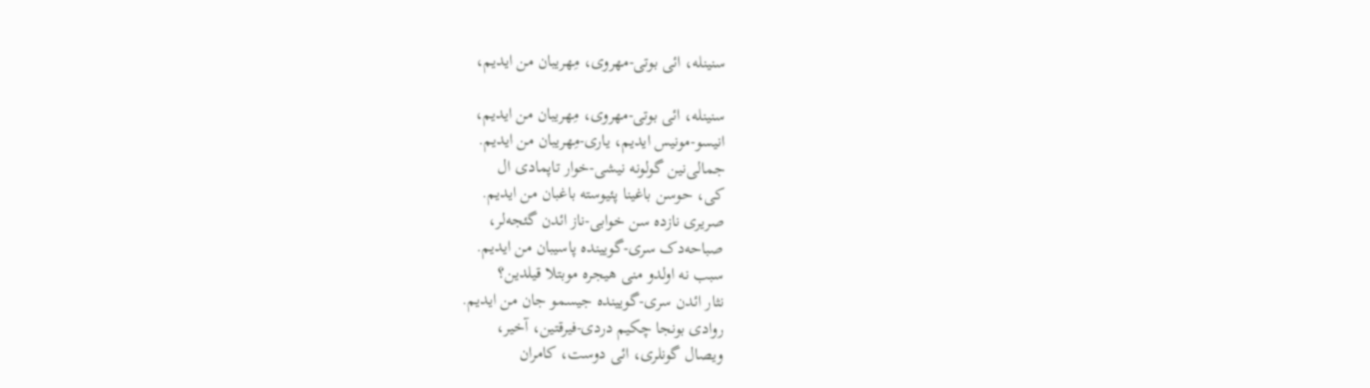سنینله، ائی بوتی-مهروی، مِهریبان من ایدیم،

سنینله، ائی بوتی-مهروی، مِهریبان من ایدیم،
انیسو-مونیس ایدیم، یاری-مِهریبان من ایدیم.
جمالی‌نین گولونه نیشی-خوار تاپمادی ال
کی، حوسن باغینا پئیوسته باغبان من ایدیم.
صریری نازده سن خوابی-ناز ائدن گئجه‌لر،
صباحه‌دک سری-گویینده پاسیبان من ایدیم.
سبب نه اولدو منی هیجره موبتلا قیلدین؟
نثار ائدن سری-گویینده جیسمو جان من ایدیم.
روادی بونجا چکیم دردی-فیرقتین، آخیر،
ویصال گونلری، ائی دوست، کامران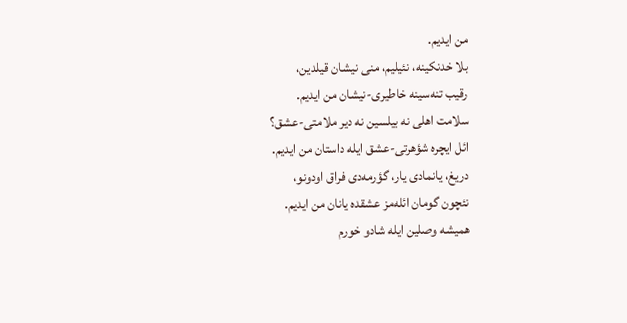من ایدیم.
بلا خدنکینه، نئیلیم، منی نیشان قیلدین،
رقیب تنه‌سینه خاطیری-نیشان من ایدیم.
سلامت اهلی نه بیلسین نه دیر ملامتی-عشق؟
ائل ایچره شؤهرتی-عشق ایله داستان من ایدیم.
دریغ، یانمادی یار، گؤرمه‌دی فراق اودونو،
نئچون گومان ائله‌مز عشقده یانان من ایدیم.
همیشه وصلین ایله شادو خورم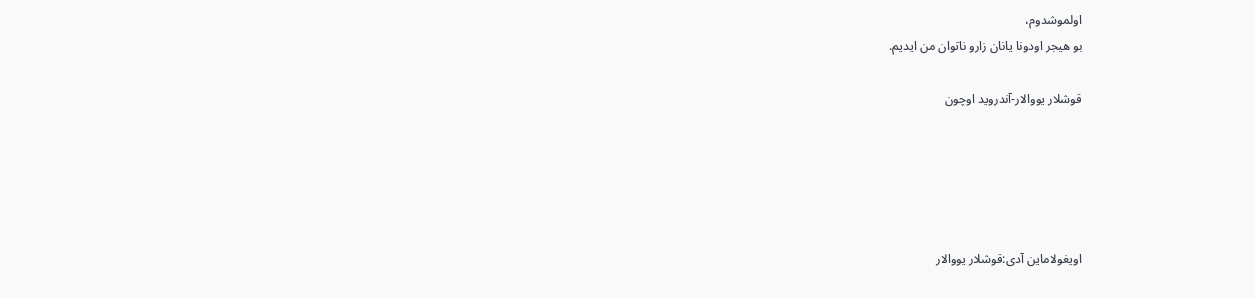اولموشدوم،
بو هیجر اودونا یانان زارو ناتوان من ایدیم.

قوشلار یووالار-آندروید اوچون





اویغولاماین آدی:قوشلار یووالار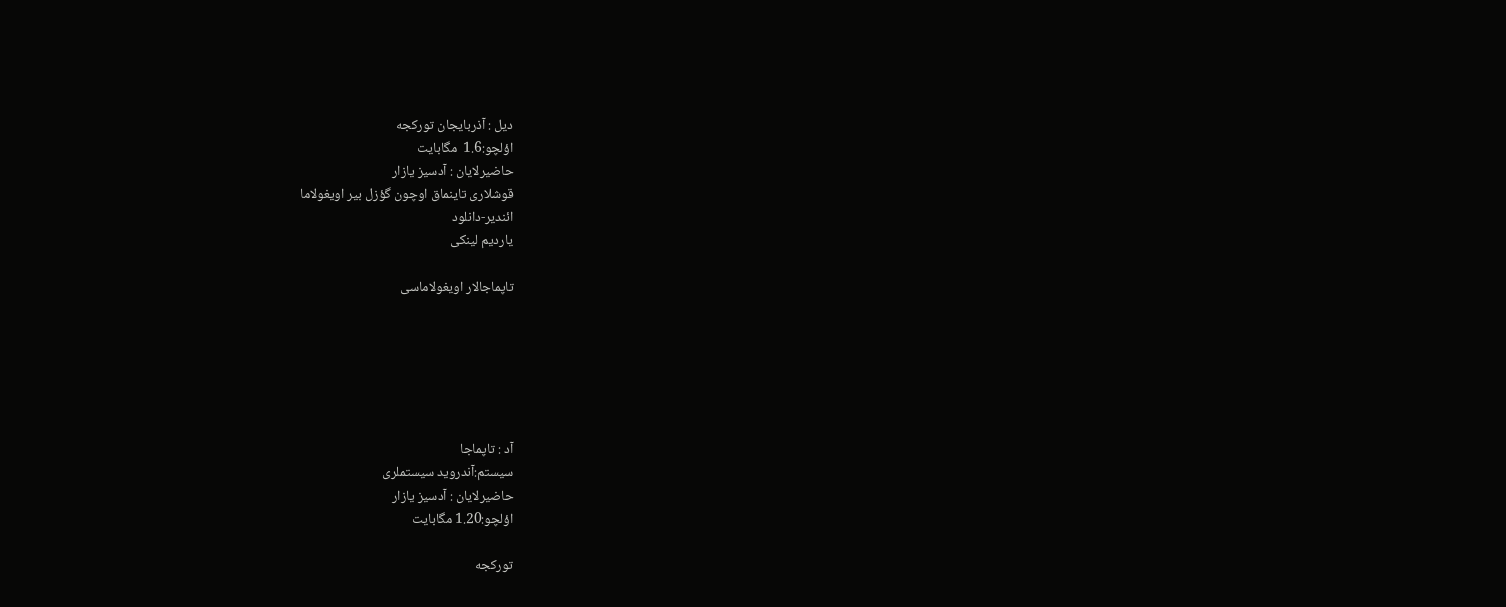دیل : آذربایجان تورکجه
اؤلچو:1.6  مگابایت
حاضیرلایان : آدسیز یازار
قوشلاری تاینماق اوچون گؤزل بیر اویغولاما
ائندیر-دانلود
یاردیم لینکی

تاپماجالار اویغولاماسی






آد : تاپماجا
سیستم:آندروید سیستملری
حاضیرلایان : آدسیز یازار
اؤلچو:1.20 مگابایت

تورکجه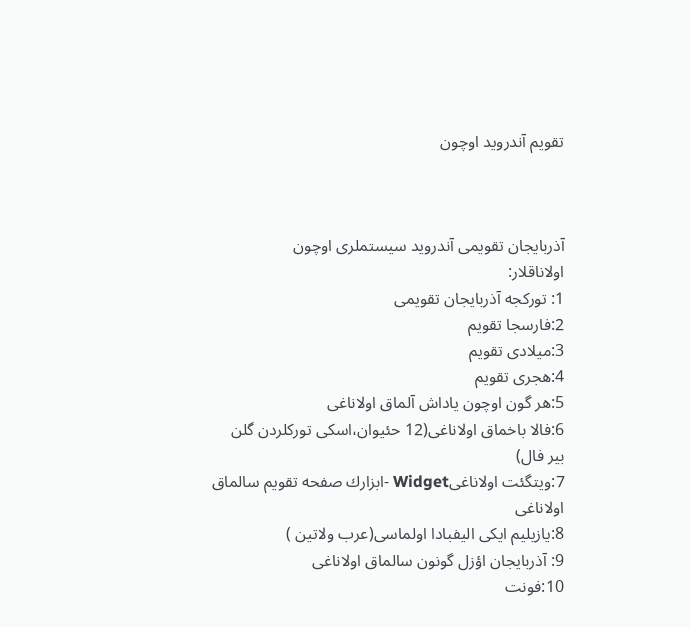تقویم آندروید اوچون



آذربایجان تقویمی آندروید سیستملری اوچون
اولاناقلار:
1: توركجه آذربایجان تقویمی
2:فارسجا تقویم
3:میلادی تقویم
4:هجری تقویم
5:هر گون اوچون یاداش آلماق اولاناغی
6:فالا باخماق اولاناغی(12 حئیوان،اسكی توركلردن گلن بیر فال)
7:ویتگئت اولاناغیWidget -ابزارك صفحه تقویم سالماق اولاناغی
8:یازیلیم ایكی الیفبادا اولماسی(عرب ولاتین )
9: آذربایجان اؤزل گونون سالماق اولاناغی
10:فونت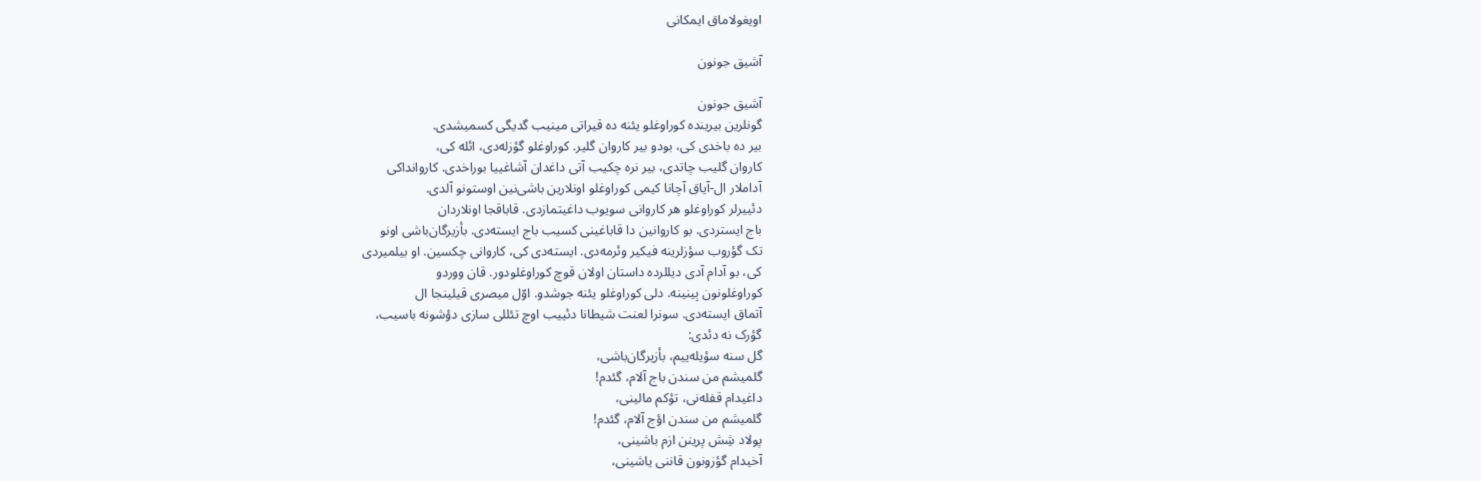اویغولاماق ایمكانی

آشیق جونون

آشیق جونون
گونلرین بیرینده کور‌اوغلو یئنه ده قیراتی مینیب گدیگی کسمیشدی.
بیر ده باخدی کی، بودو بیر کاروان گلیر. کور‌اوغلو گؤزله‌دی، ائله کی،
کاروان گلیب چاتدی، بیر نره چکیب آتی داغدان آشاغییا بوراخدی. کاروانداکی
آداملار ال-آیاق آچانا کیمی کور‌اوغلو اونلارین باشی‌نین اوستونو آلدی.
دئییرلر کور‌اوغلو هر کاروانی سویوب داغیتمازدی. قاباقجا اونلاردان
باج ایستردی. بو کاروانین دا قاباغینی کسیب باج ایسته‌دی. بأزیرگان‌باشی اونو
تک گؤروب سؤزلرینه فیکیر وئرمه‌دی. ایسته‌دی کی، کاروانی چکسین. او بیلمیردی
کی، بو آدام آدی دیللرده داستان اولان قوچ کور‌اوغلودور. قان ووردو
کور‌اوغلونون بِینینه. دلی کور‌اوغلو یئنه جوشدو. اوّل میصری قیلینجا ال
آتماق ایسته‌دی. سونرا لعنت شیطانا دئییب اوچ تئللی سازی دؤشونه باسیب،
گؤرک نه دئدی:
گل سنه سؤیله‌ییم، بأزیرگان‌باشی،
گلمیشم من سندن باج آلام، گئدم!
داغیدام قفله‌نی، تؤکم مالینی،
گلمیشم من سندن اؤج آلام، گئدم!
پولاد شِش پرینن ازم باشینی،
آخیدام گؤزونون قاننی یاشینی،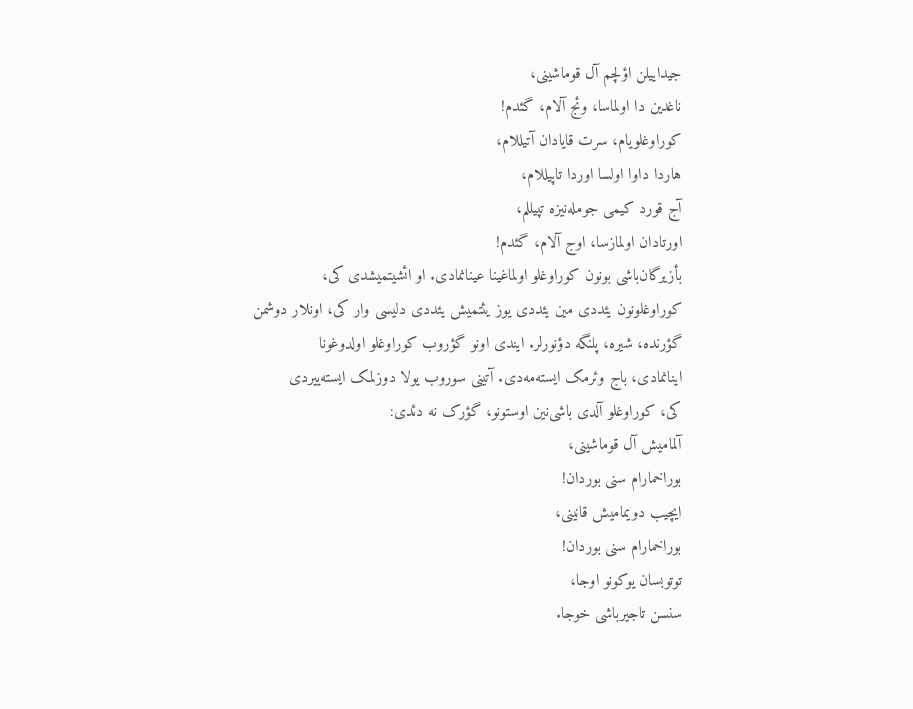جیداییلن اؤلچم آل قوماشینی،
ناغدین دا اولماسا، وئج آلام، گئدم!
کور‌اوغلویام، سرت قایادان آتیللام،
هاردا داوا اولسا اوردا تاپیللام،
آج قورد کیمی جومله‌‌‌نیزه تپیللم،
اورتادان اولمازسا، اوج آلام، گئدم!
بأزیرگان‌باشی بونون کور‌اوغلو اولماغینا عینانمادی. او ائشیتمیشدی کی،
کور‌اوغلونون یئددی مین یئددی یوز یئتمیش یئددی دلیسی وار کی، اونلار دوشمن
گؤرنده، شیره، پلنگه دؤنورلر. ایندی اونو گؤروب کور‌اوغلو اولدوغونا
اینانمادی، باج وئرمک ایسته‌مه‌دی. آتینی سوروب یولا دوزلمک ایسته‌ییردی
کی، کور‌اوغلو آلدی باشی‌نین اوستونو، گؤرک نه دئدی:
آلمامیش آل قوماشینی،
بوراخمارام سنی بوردان!
ایچیب دویمامیش قانینی،
بوراخمارام سنی بوردان!
توتوبسان یوکونو اوجا،
سنسن تاجیرباشی خوجا.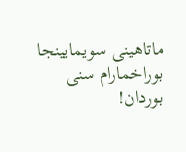ماتاهینی سویمایینجا
بوراخمارام سنی بوردان!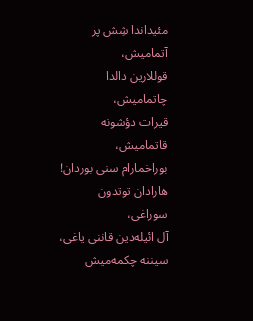مئیداندا شِش پر آتمامیش،
قوللارین دالدا چاتمامیش،
قیرات دؤشونه قاتمامیش،
بوراخمارام سنی بوردان!
هارادان توتدون سوراغی،
آل ائیله‌دین قاننی یاغی،
سیننه چکمه‌میش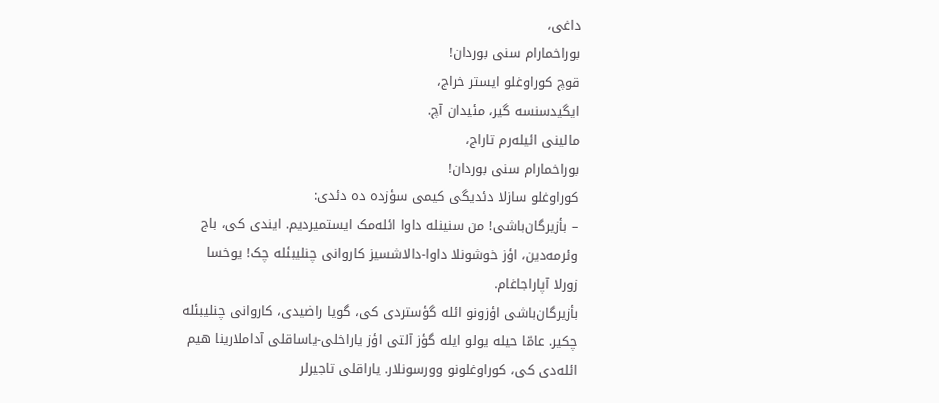داغی،
بوراخمارام سنی بوردان!
قوچ کور‌اوغلو ایستر خراج،
ایگیدسنسه گیر، مئیدان آچ.
مالینی ائیله‌رم تاراج،
بوراخمارام سنی بوردان!
کور‌اوغلو سازلا دئدیگی کیمی سؤزده ده دئدی:
– بأزیرگان‌باشی! من سنینله داوا ائله‌مک ایستمیردیم. ایندی کی، باج
وئرمه‌دین، اؤز خوشونلا داوا-دالاشسیز کاروانی چنلیبئله چک! یوخسا
زورلا آپاراجاغام.
بأزیرگان‌باشی اؤزونو ائله گؤستردی کی، گویا راضیدی، کاروانی چنلیبئله
چکیر. عامّا حیله‌‌‌ یولو ایله گؤز آلتی اؤز یاراخلی-یاساقلی آداملارینا هیم
ائله‌دی کی، کور‌اوغلونو وورسونلار. یاراقلی تاجیرلر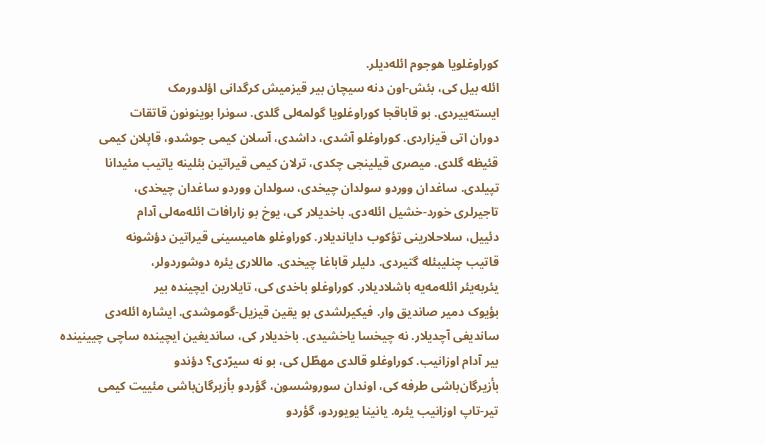کور‌اوغلویا هوجوم ائله‌دیلر.
ائله بیل کی، بئش-اون دنه سیچان بیر قیزمیش کرگدانی اؤلدورمک
ایسته‌ییردی. بو قاباقجا کور‌اوغلویا گولمه‌لی گلدی. سونرا بوینونون قاتقات
دوران اتی قیزاردی. کور‌اوغلو آشدی، داشدی، آسلان کیمی جوشدو، قاپلان کیمی
قئیظه گلدی. میصری قیلینجی چکدی، ترلان کیمی قیراتین بئلینه یاتیب مئیدانا
تپیلدی. ساغدان ووردو سولدان چیخدی، سولدان ووردو ساغدان چیخدی،
تاجیرلری خورد-خشیل ائله‌دی. باخدیلار کی، یوخ بو زارافات ائله‌مه‌لی آدام
دئییل، سلاحلارینی تؤکوب دایاندیلار. کور‌اوغلو هامیسینی قیراتین دؤشونه
قاتیب چنلیبئله گتیردی. دلیلر قاباغا چیخدی. ماللاری یئره دوشوردولر،
یئربه‌یئر ائله‌مه‌یه باشلادیلار. کور‌اوغلو باخدی کی، تایلارین ایچینده بیر
بؤیوک دمیر صاندیق وار. فیکیرلشدی بو یقین قیزیل-گوموشدی. ایشاره ائله‌دی
ساندیغی آچدیلار. نه چیخسا یاخشیدی. باخدیلار کی، ساندیغین ایچینده ساچی چیینینده
بیر آدام اوزانیب. کور‌اوغلو قالدی مهطّل کی، بو نه سیرّدی؟ دؤندو
بأزیرگان‌باشی طرفه کی، اوندان سوروشسون، گؤردو بأزیرگان‌باشی مئییت کیمی
تیر-تاپ اوزانیب یئره. یانینا یویوردو، گؤردو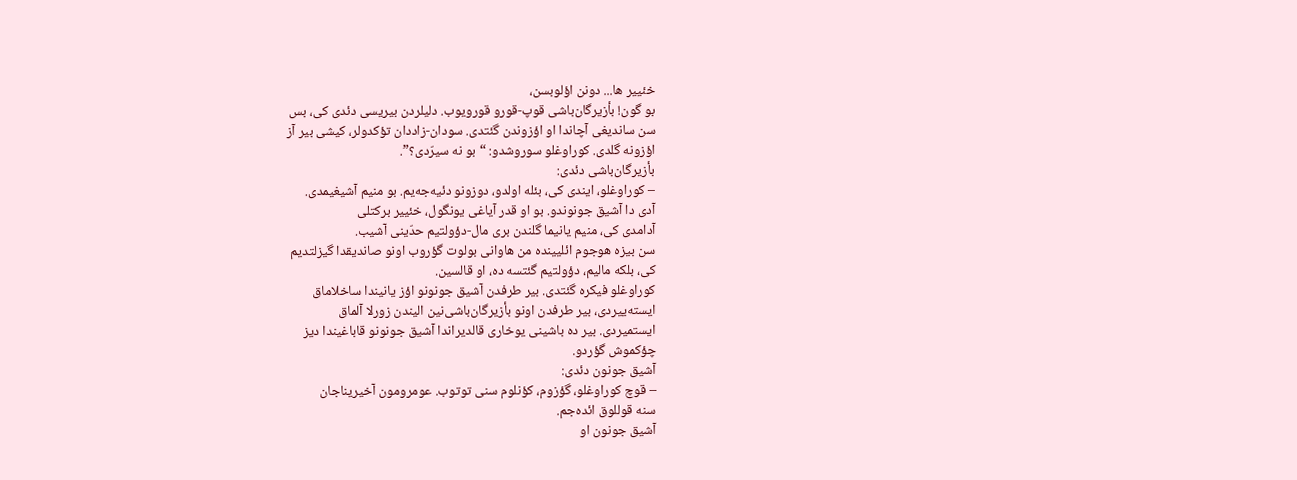خئییر ها... دونن اؤلوبسن،
بو گون! بأزیرگان‌باشی قوپ-قورو قورویوب. دلیلردن بیریسی دئدی کی، بس
سن ساندیغی آچاندا او اؤزوندن گئتدی. سودان-زاددان تؤکدولر، کیشی بیر آز
اؤزونه گلدی. کور‌اوغلو سوروشدو: “بو نه سیرّدی؟”.
بأزیرگان‌باشی دئدی:
– کور‌اوغلو، ایندی کی، بئله اولدو، دوزونو دئیه‌جه‌یم. بو منیم آشیغیمدی.
آدی دا آشیق جونوندو. بو او قدر آیاغی یونگول، خئییر برکتلی
آدامدی کی، منیم یانیما گلندن بری مال-دؤولتیم حدّینی آشیب.
سن بیزه هوجوم ائلیینده من هاوانی بولوت گؤروب اونو صاندیقدا گیزلتدیم
کی، بلکه مالیم، دؤولتیم گئتسه ده، او قالسین.
کور‌اوغلو فیکره گئتدی. بیر طرفدن آشیق جونونو اؤز یانیندا ساخلاماق
ایسته‌ییردی، بیر طرفدن اونو بأزیرگان‌باشی‌نین الیندن زورلا آلماق
ایستمیردی. بیر ده باشینی یوخاری قالدیراندا آشیق جونونو قاباغیندا دیز
چؤکموش گؤردو.
آشیق جونون دئدی:
– قوچ کور‌اوغلو، گؤزوم، کؤنلوم سنی توتوب. عومرومون آخیریناجان
سنه قوللوق ائده‌جم.
آشیق جونون او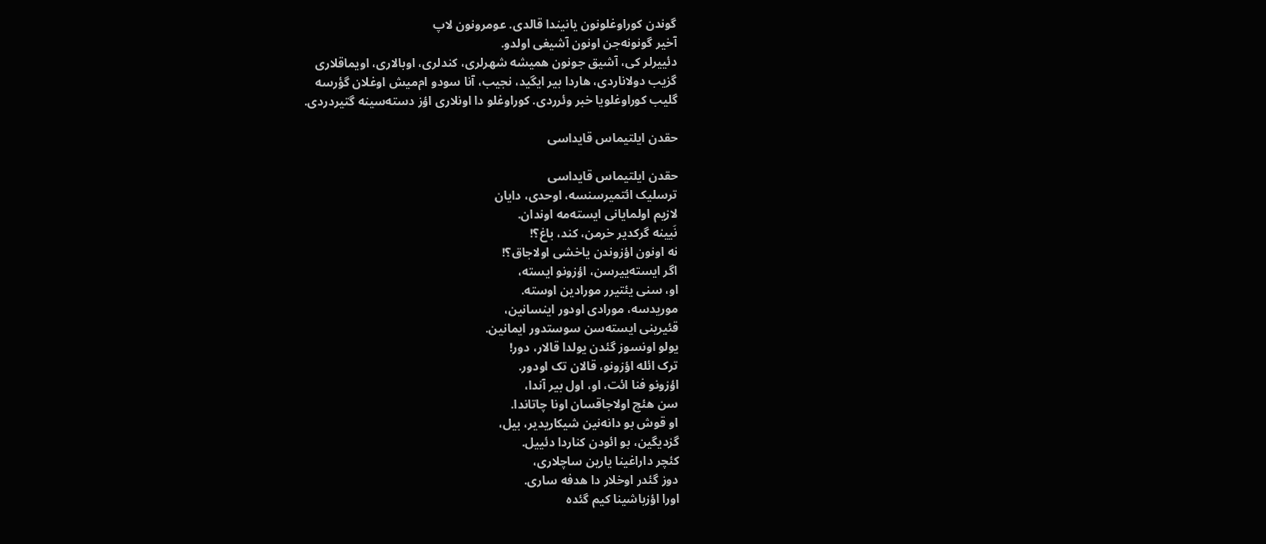گوندن کور‌اوغلونون یانیندا قالدی. عومرونون لاپ
آخیر گونونه‌جن اونون آشیغی اولدو.
دئییرلر کی، آشیق جونون همیشه شهرلری، کندلری، اوبالاری، اویماقلاری
گزیب دولاناردی، هاردا بیر ایگید، نجیب، آنا سودو ام‌میش اوغلان گؤرسه
گلیب کور‌اوغلویا خبر وئرردی. کور‌اوغلو دا اونلاری اؤز دسته‌سینه گتیردردی.

حقدن ایلتیماس قایداسی

حقدن ایلتیماس قایداسی
ترسلیک ائتمیرسنسه، اوحدی، دایان
لازیم اولمایانی ایسته‌مه اوندان.
نَیینه گرکدیر خرمن، کند، باغ؟!
نه اونون اؤزوندن یاخشی اولاجاق؟!
اگر ایسته‌ییرسن، اؤزونو ایسته،
او، سنی یئتیرر مورادین اوسته.
موریدسه، مورادی اودور اینسانین،
قئیرینی ایسته‌سن سوستدور ایمانین.
یولو اونسوز گئدن یولدا قالار، دور!
ترک ائله اؤزونو، قالان تک اودور.
اؤزونو فنا ائت، او، اول بیر آندا،
سن هئچ اولاجاقسان اونا چاتاندا.
او قوش بو دانه‌نین شیکاریدیر، بیل،
گزدیگین، بو ائودن کناردا دئییل.
کئچر داراغینا یارین ساچلاری،
دوز گئدر اوخلار دا هدفه ساری.
اورا اؤزباشینا کیم گئده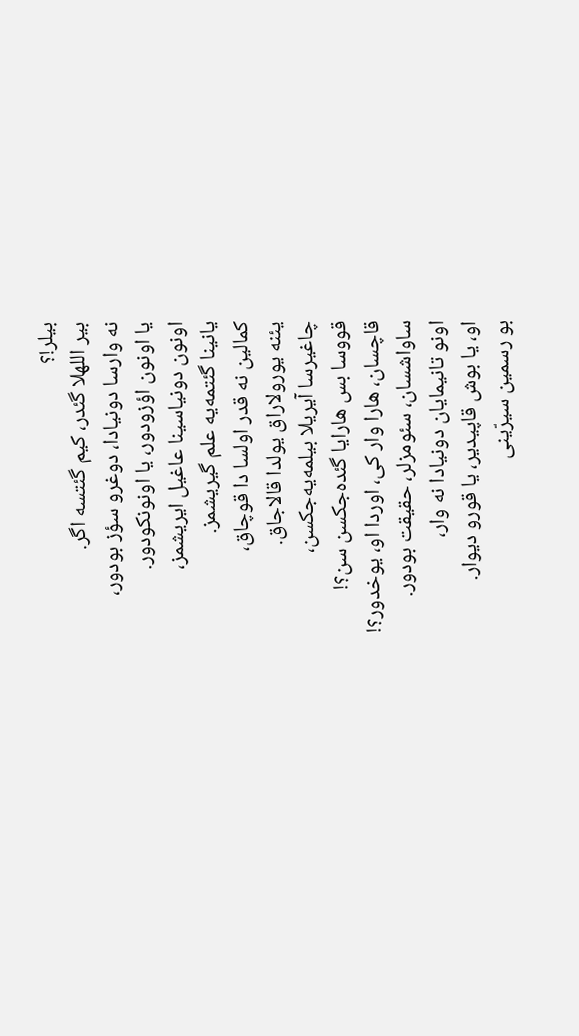بیلر!؟
بیر اللهلا گئدر، کیم گئتسه اگر.
نه وارسا دونیادا، دوغرو سؤز بودور،
یا اونون اؤزودور، یا اونونکودور.
اونون دونیاسینا عاغیل ایریشمز،
یانینا گئتمه‌یه علم گیریشمز.
کمالین نه قدر اولسا دا قوچاق،
یئنه یورولاراق یولدا قالاجاق.
چاغیرسا آیریلا بیلمه‌یه‌جکسن،
قووسا بس هارایا گئده‌جکسن سن؟!
قاچسان، هارا وار کی، اوردا او، یوخدور؟!
ساواشسان، سئومزلر، حقیقت بودور.
اونو تانیمایان دونیادا نه وار،
او، یا بوش قاپیدیر، یا قورو دیوار.
بو رسمین سیرّینی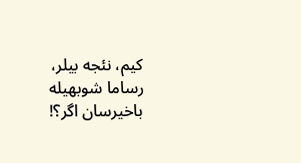کیم، نئجه بیلر،
رساما شوبهیله باخیرسان اگر؟!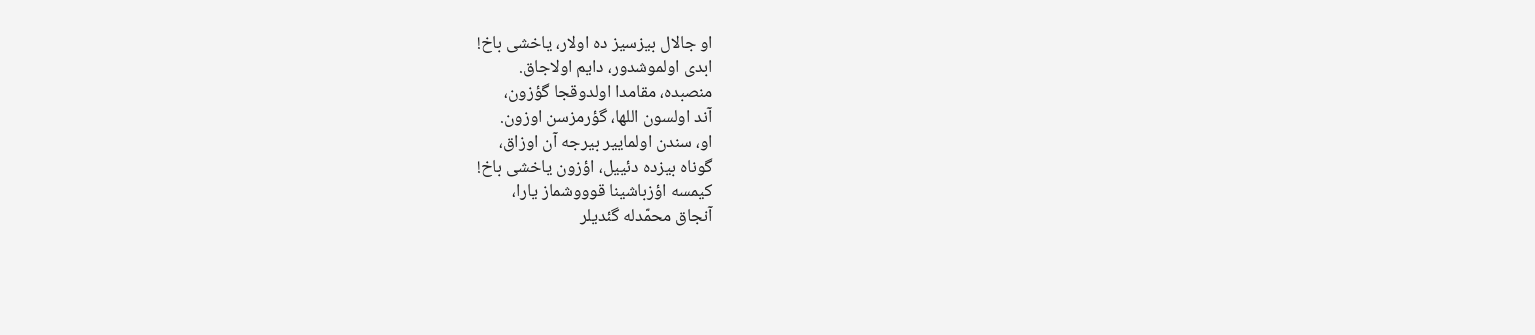او جالال بیزسیز ده اولار، یاخشی باخ!
ابدی اولموشدور، دایم اولاجاق.
منصبده، مقامدا اولدوقجا گؤزون،
آند اولسون اللها، گؤرمزسن اوزون.
او، سندن اولماییر بیرجه آن اوزاق،
گوناه بیزده دئییل، اؤزون یاخشی باخ!
کیمسه اؤزباشینا قوووشماز یارا،
آنجاق محمّدله گئدیلر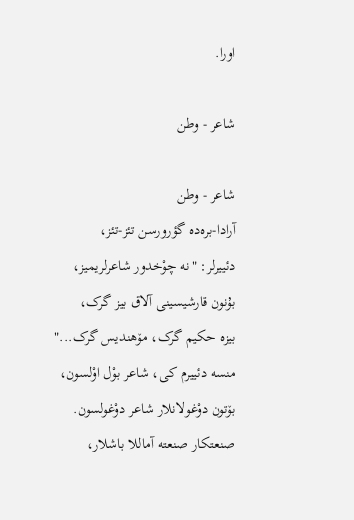اورا.

شاعر - وطن

شاعر - وطن
آرادا-بره‌ده گؤرورسن تئز-تئز،
دئییرلر: "نه چوْخدور شاعرلریمیز،
بۇنون قارشیسینی آلاق بیز گرک،
بیزه حکیم گرک، مۆهندیس گرک..."
منسه دئییرم کی، شاعر بوْل اوْلسون،
بۆتون دوْغولانلار شاعر دوْغولسون.
صنعتکار صنعته آماللا باشلار،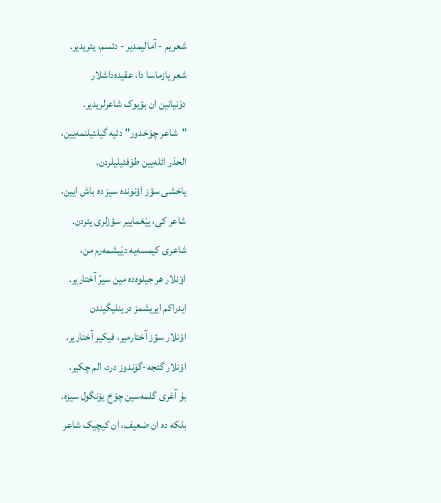شعریم - آمالیمدیر - دئسم، یئریدیر.
شعر یازماسا دا، عقیده‌‌‌داشلار
دۆنیانین ان بؤیوک شاعرلریدیر.
"شاعر چوْخدور" دئیه گیلئیلنمه‌یین،
الحذر ائله‌یین طۆفئیلیلردن.
یاخشی سؤز اؤنونده سیز ده باش ایین،
شاعر کی، ییٛغماییر سؤزلری یئردن.
شاعری کیمسه‌یه دیَیشمه‌رم من،
اوْنلار هر جیلوه‌ده مین سیرّ آختاریر.
ایدراکم ایریشمز درینلیگیندن
اوْنلار سؤز آختارمیر، فیکیر آختاریر.
اوْنلار گئجه-گۆندوز درد، الم چکیر،
بۇ آغری گلمه‌سین چوْخ یۆنگول سیزه.
بلکه ده ان ضعیف، ان کیچیک شاعر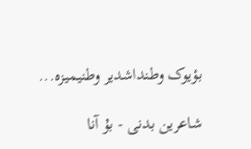بؤیوک وطنداشدیر وطنیمیزه...

شاعرین بدنی - بۇ آنا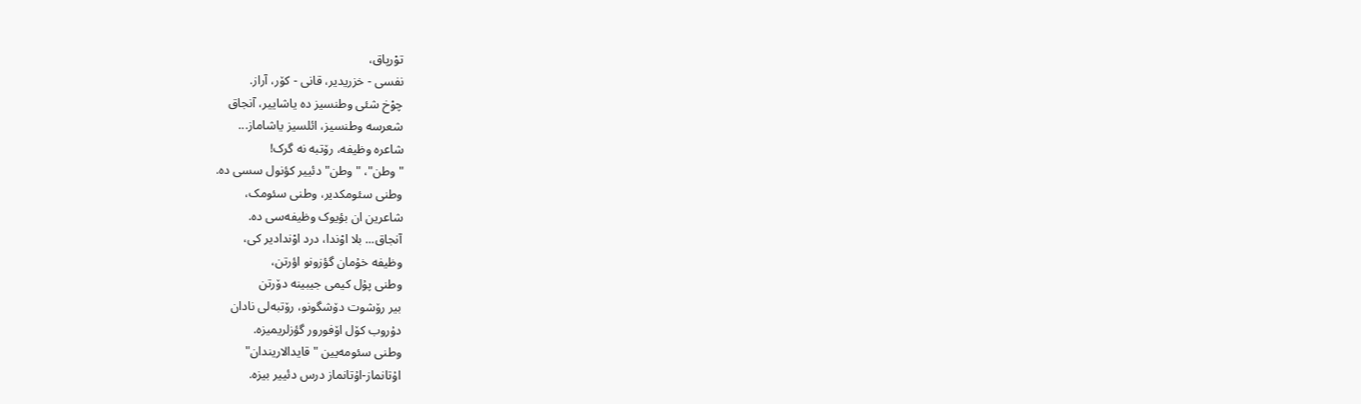توْرپاق،
نفسی - خزریدیر، قانی - کۆر، آراز.
چوْخ شئی وطنسیز ده یاشاییر، آنجاق
شعرسه وطنسیز، ائلسیز یاشاماز...
شاعره وظیفه‌‌‌، رۆتبه نه گرک!
"وطن"، "وطن" دئییر کؤنول سسی ده.
وطنی سئومکدیر، وطنی سئومک،
شاعرین ان بؤیوک وظیفه‌‌‌سی ده.
آنجاق... بلا اوْندا، درد اوْندادیر کی،
وظیفه‌‌‌ خۇمان گؤزونو اؤرتن،
وطنی پۇل کیمی جیبینه دۆرتن
بیر رۆشوت دۆشگونو، رۆتبه‌لی نادان
دۇروب کۆل اۆفورور گؤزلریمیزه.
وطنی سئومه‌یین "قایدالاریندان"
اۇتانماز-اۇتانماز درس دئییر بیزه.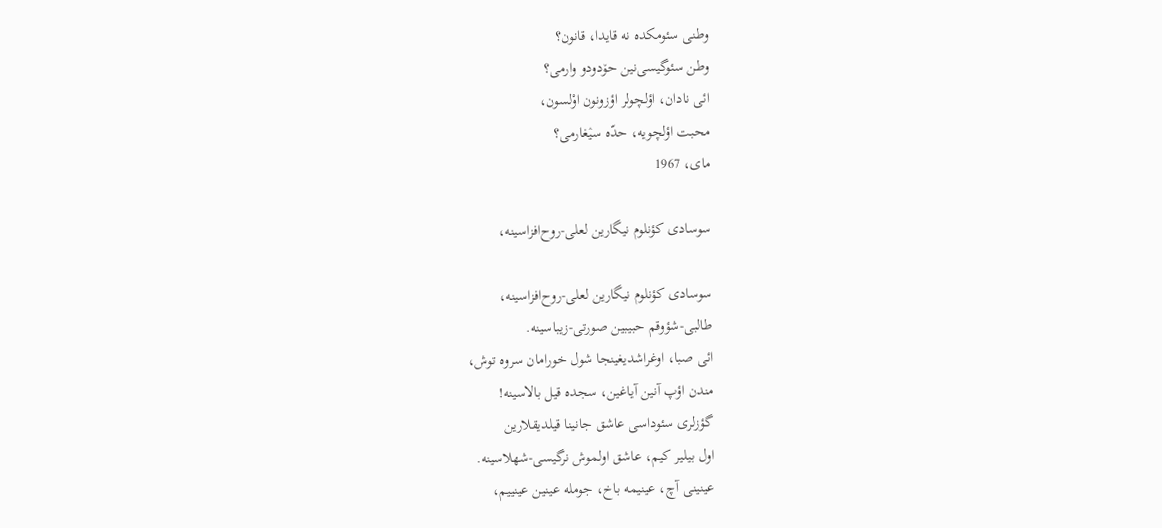وطنی سئومکده نه قایدا، قانون؟
وطن سئوگیسی‌نین حۆدودو وارمی؟
ائی نادان، اؤلچولر اؤزونون اوْلسون،
محبت اؤلچویه، حدّه سیٛغارمی؟
مای، 1967

سوسادی کؤنلوم نیگارین لعلی-روح‌افزاسینه،

سوسادی کؤنلوم نیگارین لعلی-روح‌افزاسینه،
طالبی-شؤوقم حبیبین صورتی-زیباسینه.
ائی صبا، اوغراشدیغینجا شول خورامان سروه توش،
مندن اؤپ آنین آیاغین، سجده قیل بالاسینه!
گؤزلری سئوداسی عاشق جانینا قیلدیقلارین
اول بیلیر کیم، عاشق اولموش نرگیسی-شهلاسینه.
عینینی آچ، عینیمه باخ، جومله‌‌‌ عینین عینییم،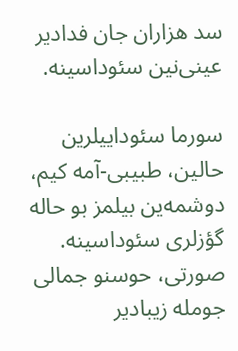سد هزاران جان فدادیر عینی‌نین سئوداسینه.

سورما سئوداییلرین حالین، طبیبی-آمه کیم،
دوشمه‌ین بیلمز بو حاله گؤزلری سئوداسینه.
صورتی، حوسنو جمالی جومله‌‌‌ زیبادیر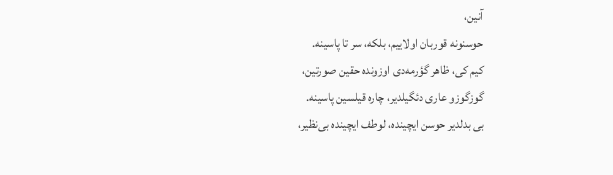آنین،
حوسنونه قوربان اولاییم، بلکه، سر تا پاسینه.
کیم کی، ظاهر گؤرمه‌دی اوزونده حقین صورتین،
گوزگوزو عاری دئگیلدیر، چاره قیلسین پاسینه.
بی بدلدیر حوسن ایچینده، لوطف ایچینده بی‌نظیر،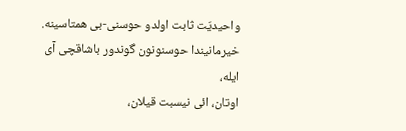واحیدیّت ثابت اولدو حوسنی-بی همتاسینه.
خیرمانیندا حوسنونون گوندور باشاقچی آی ایله،
اوتان، ائی نیسبت قیلان،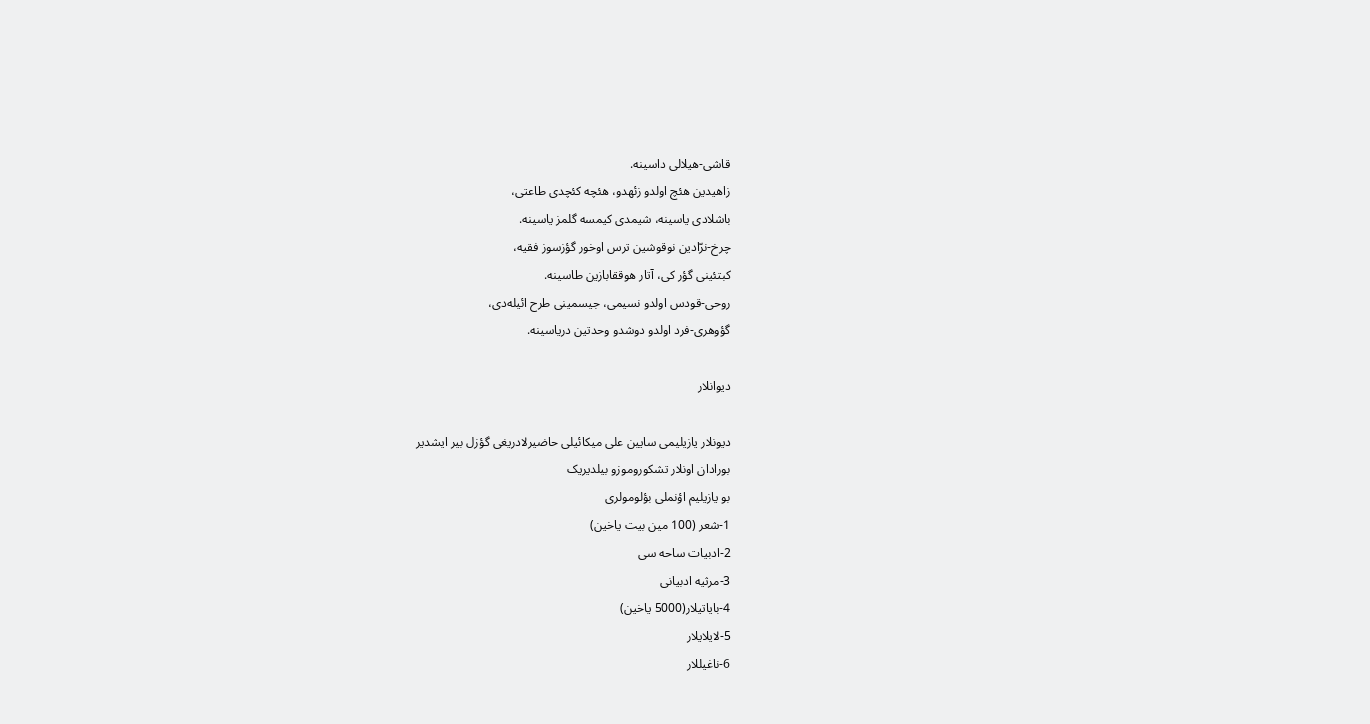قاشی-هیلالی داسینه.
زاهیدین هئچ اولدو زئهدو، هئچه کئچدی طاعتی،
باشلادی یاسینه، شیمدی کیمسه گلمز یاسینه.
چرخ-نرّادین نوقوشین ترس اوخور گؤزسوز فقیه،
کبتئینی گؤر کی، آتار هوققابازین طاسینه.
روحی-قودس اولدو نسیمی، جیسمینی طرح ائیله‌دی،
گؤوهری-فرد اولدو دوشدو وحدتین دریاسینه.

دیوانلار

دیونلار یازیلیمی سایین علی میکائیلی حاضیرلادریغی گؤزل بیر ایشدیر
بورادان اونلار تشکوروموزو بیلدیریک
بو یازیلیم اؤنملی بؤلومولری
1-شعر (100 مین بیت یاخین)
2-ادبیات ساحه سی
3-مرثیه ادبیانی
4-بایاتیلار(5000 یاخین)
5-لایلایلار
6-ناغیللار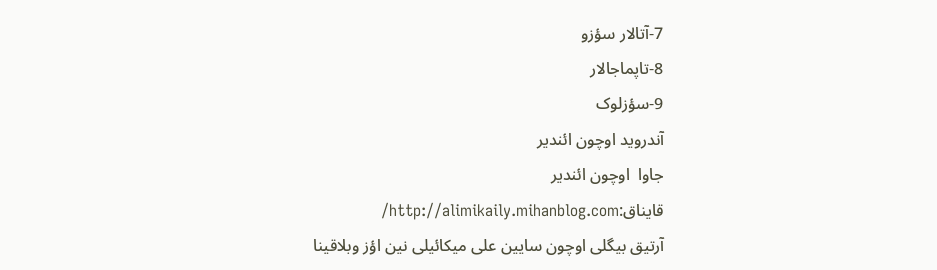7-آتالار سؤزو
8-تاپماجالار
9-سؤزلوک
آندروید اوچون ائندیر
جاوا  اوچون ائندیر
قایناق:http://alimikaily.mihanblog.com/
آرتیق بیگلی اوچون سایین علی میکائیلی نین اؤز وبلاقینا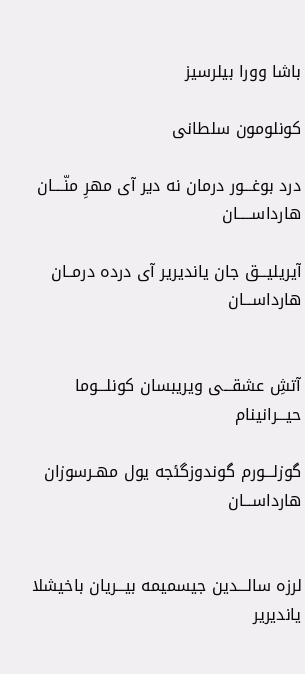باشا وورا بیلرسیز

کونلومون سلطانی

درد بوغـــور درمان نه دیر آی مهرِ منّــــان هارداســـــان

آیریلیـــق جان یاندیریر آی درده درمــان هارداســـان


آتشِ عشقـــی ویریبسان کونلـــوما حیـــرانینام

گوزلـــورم گوندوزگئجه یول مهـرسوزان هارداســـان


لرزه سالـــدین جیسمیمه بیـــریان باخیشلا یاندیریر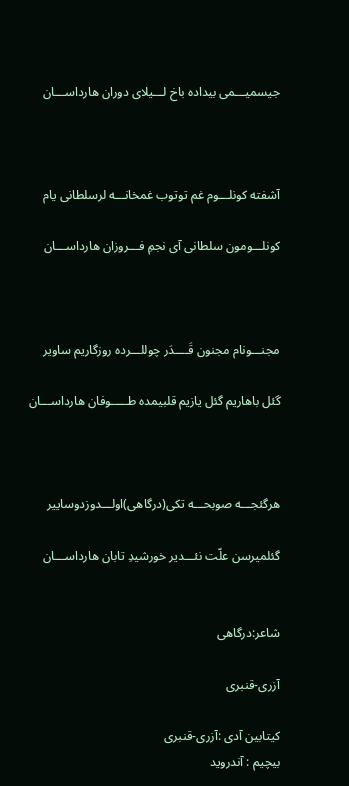جیسمیـــمی بیداده باخ لـــیلای دوران هارداســـان



آشفته کونلـــوم غم توتوب غمخانـــه لرسلطانی یام

کونلـــومون سلطانی آی نجمِ فـــروزان هارداســـان



مجنـــونام مجنون قَــــدَر چوللـــرده روزگاریم ساویر

گئل باهاریم گئل یازیم قلبیمده طـــــوفان هارداســـان



هرگئجـــه صوبحـــه تکی(درگاهی)اولـــدوزدوساییر

گئلمیرسن علّت نئـــدیر خورشیدِ تابان هارداســـان


شاعر:درگاهی

آزری-قنبری

کیتابین آدی :آزری-قنبری
بیچیم : آندروید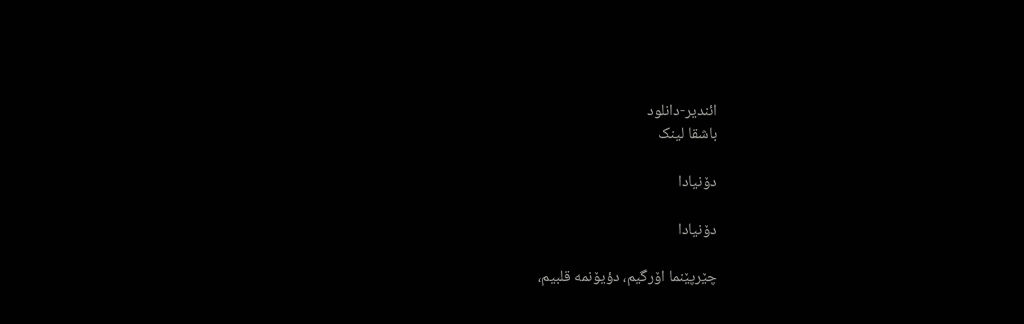ائندیر-دانلود
باشقا لینک

دۆنیادا

دۆنیادا

چێرپێنما اۆرگیم، دؤیۆنمه قلبیم،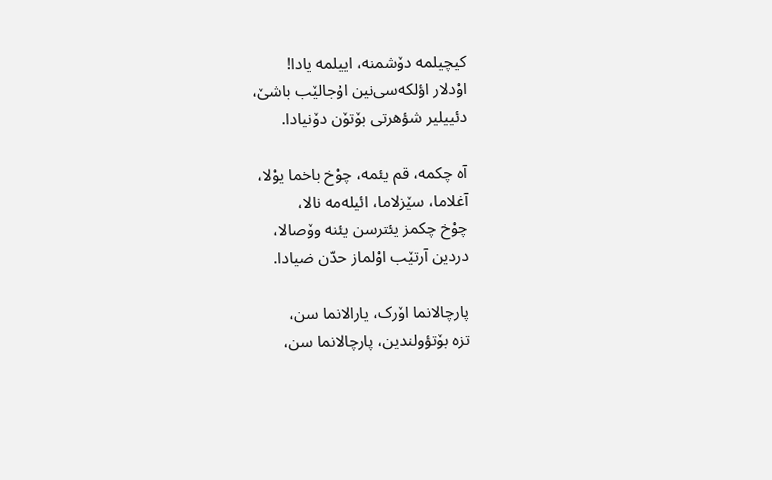کیچیلمه دۆشمنه، اییلمه یادا!
اوْدلار اؤلکه‌سی‌نین اۇجالێب باشێ،
دئییلیر شؤهرتی بۆتۆن دۆنیادا.

آه چکمه، قم یئمه، چوْخ باخما یوْلا،
آغلاما، سێزلاما، ائیله‌مه نالا،
چوْخ چکمز یئترسن یئنه وۆصالا،
دردین آرتێب اوْلماز حدّن ضیادا.

پارچالانما اۆرک، یارالانما سن،
تزه بۆتؤولندین، پارچالانما سن،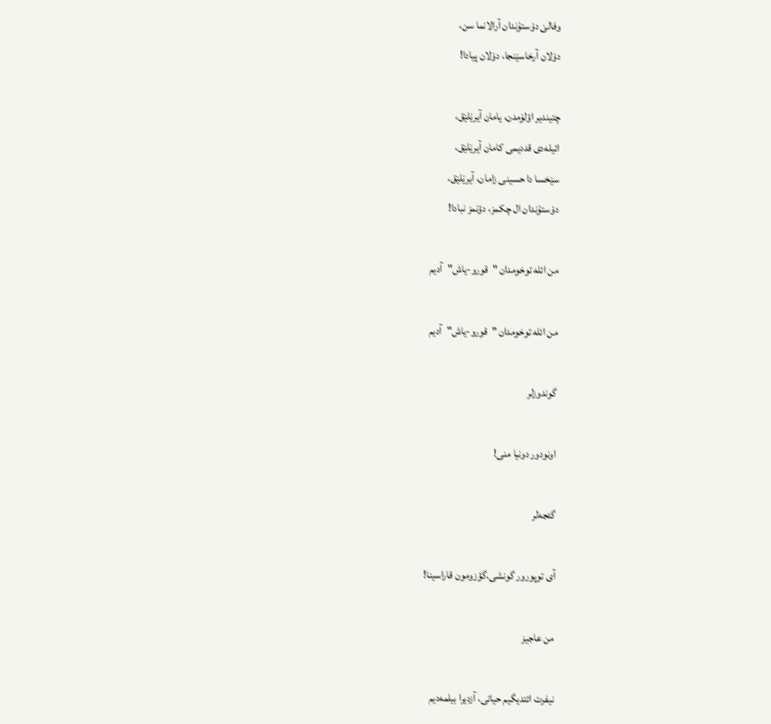وفالێ دوْستۇندان آرالانما سن،
دوْلان آرخاسێنجا، دوْلان پیادا!

چتیندیر اؤلۆمدن، یامان آیرێلێق،
ائیله‌دی قددیمی کامان آیرێلێق،
سێخسا دا حسینی زامان، آیرێلێق،
دوْستۇندان ال چکمز، دؤنمز نبادا!

من ائله توخومدان "قورو-یاش"آدیم

من ائله توخومدان "قورو-یاش"آدیم

گوندوزلر

اونودور دونیا منی!

گئجه‌لر

آی توپورور گونشی،گؤزومون قاراسینا!

من عاجیز

نیفرت ائتدیگیم حیاتی، آزدیرا بیلمه‌دیم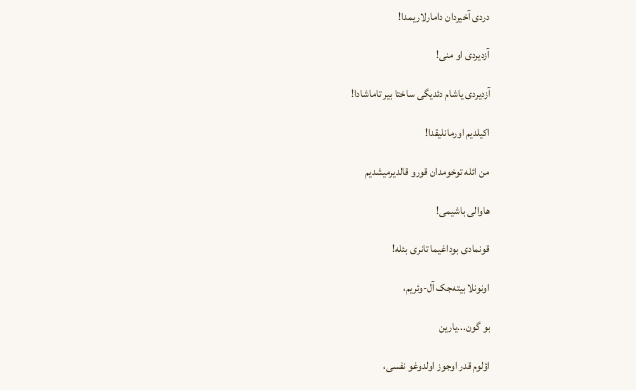دردی آخیردان دامارلاریمدا!

آزدیردی او منی!

آزدیردی یاشام دئدیگی ساختا بیر تاماشادا!

اکیلدیم اورمانلیقدا!

من ائله توخومدان قورو قالدیرمیشدیم

هاوالی باشیمی!

قونمادی بوداغیما تانری بئله!

اونونلا بیته‌جک آل-وئریم،

بو گون...یارین

اؤلوم قدر اوجوز اولدوغو نفسی،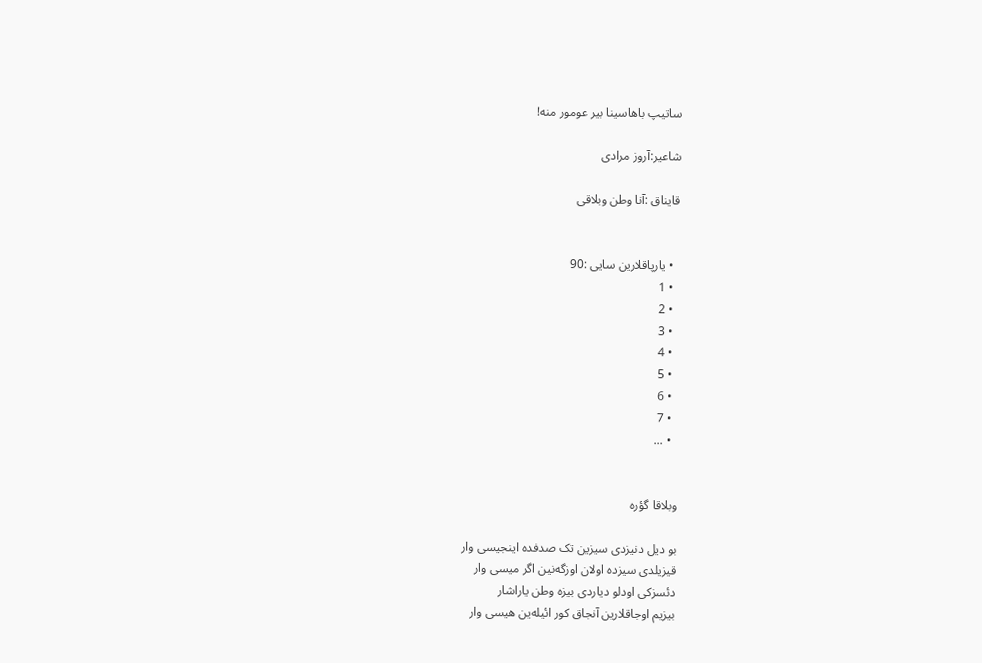ساتیپ باهاسینا بیر عومور منه!

شاعیر:آروز مرادی

قایناق :آنا وطن وبلاقی


  • یارپاقلارین سایی :90
  • 1
  • 2
  • 3
  • 4
  • 5
  • 6
  • 7
  • ...


وبلاقا گؤره

بو دیل دنیزدی سیزین تک صدفده اینجیسی وار
قیزیلدی سیزده اولان اوزگه‌نین اگر میسی وار
دئسزکی اودلو دیاردی بیزه وطن یاراشار
بیزیم اوجاقلارین آنجاق کور ائیله‌ین هیسی وار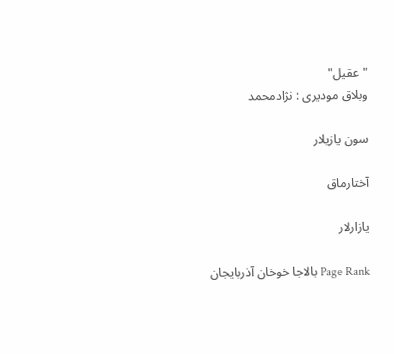"عقیل"
وبلاق مودیری : نژادمحمد

سون یازیلار

آختارماق

یازارلار

Page Rank بالاجا خوخان آذربایجان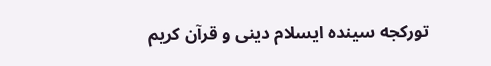تورکجه سینده ایسلام دینی و قرآن کریم